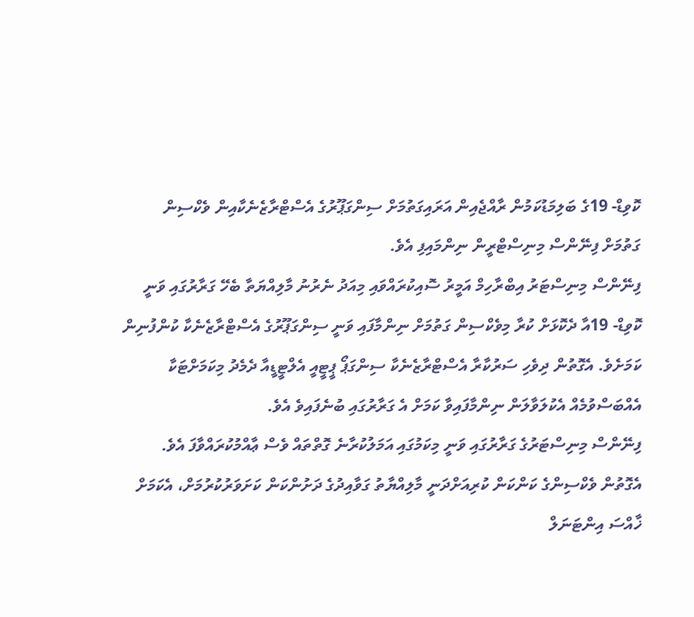ކޮވިޑް- 19ގެ ބަލިމަޑުކަމުން ރާއްޖެއިން އަރައިގަތުމަށް ސިންގަޕޫރުގެ އެސްޓްރާޒެނެކާއިން ވެކްސިން ގަތުމަށް ފިނޭންސް މިނިސްޓްރީން ނިންމައިފި އެވެ.
ފިނޭންސް މިނިސްޓަރު އިބްރާހިމް އަމީރު ސޮއިކުރައްވައި މިއަދު ނެރުނު މާލިއްޔަތާ ބެހޭ ގަރާރުގައި ވަނީ ކޮވިޑް- 19އާ ދެކޮޅަށް ކުރާ މިވެކްސިން ގަތުމަށް ނިންމާފައި ވަނީ ސިންގަޕޫރުގެ އެސްޓްރާޒެނެކާ ކުންފުނިން ކަމަށެވެ. އެގޮތުން ދިވެހި ސަރުކާރާ އެސްޓްރާޒެނެކާ ސިންގަޕޯ ޕީޓީއީ އެލްޓީޑީއާ ދެމެދު މިކަމަށްޓަކާ އެއްބަސްވުމެއް އެކުލަވާލަން ނިންމާފައިވާ ކަމަށް އެ ގަރާރުގައި ބުނެފައިވެ އެވެ.
ފިނޭންސް މިނިސްޓަރުގެ ގަރާރުގައި ވަނީ މިކަމުގައި އަމަލުކުރާނެ ގޮތްތައް ވެސް ޢާއްމުކުރައްވާފަ އެވެ. އެގޮތުން ވެކްސިންގެ ކަންކަން ކުރިއަށްދަނީ މާލިއްޔާތު ގަވާއިދުގެ ދަށުންކަން ކަށަވަރުކުރުމަށް، އެކަމަށް ޚާއްސަ އިންޓަނަލް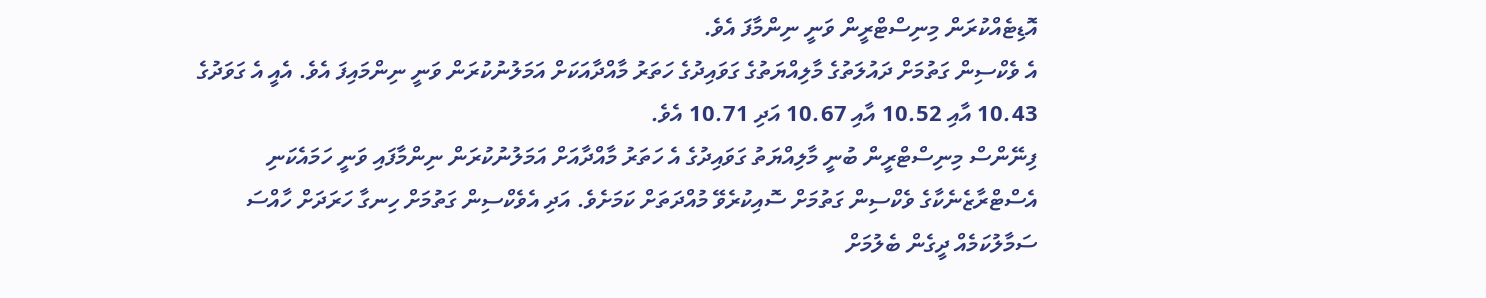އޮޑިޓެއްކުރަން މިނިސްޓްރީން ވަނީ ނިންމާފަ އެވެ.
އެ ވެކްސިން ގަތުމަށް ދައުލަތުގެ މާލިއްޔަތުގެ ގަވައިދުގެ ހަތަރު މާއްދާއަކަށް އަމަލުނުކުރަން ވަނީ ނިންމައިފަ އެވެ. އެއީ އެ ގަވަދުގެ 10.43 އާއި 10.52 އާއި 10.67 އަދި 10.71 އެވެ.
ފިނޭންސް މިނިސްޓްރީން ބުނީ މާލިއްޔަތު ގަވައިދުގެ އެ ހަތަރު މާއްދާއަށް އަމަލުނުކުރަން ނިންމާފައި ވަނީ ހަމައެކަނި އެސްޓްރާޒެނެކާގެ ވެކްސިން ގަތުމަށް ސޮއިކުރެވޭ މުއްދަތަށް ކަމަށެވެ. އަދި އެވެކްސިން ގަތުމަށް ހިނގާ ހަރަދަށް ހާއްސަ ސަމާލުކަމެއް ދީގެން ބެލުމަށް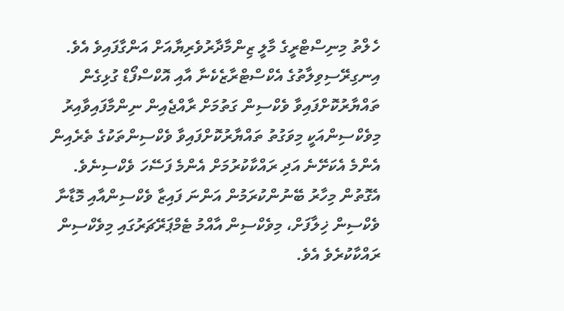ހެލްތު މިނިސްޓްރީގެ މާލީ ޒިންމާދާރުވެރިޔާއަށް އަންގާފައިވެ އެވެ.
އިނގިރޭސިވިލާތުގެ އެކްސްޓްރާޒެކެނާ އާއި އޮކްސްފޯޑް ގުޅިގެން ތައްޔާރުކޮށްފައިވާ ވެކްސިން ގަތުމަށް ރާއްޖެއިން ނިންމާފައިވާއިރު މިވެކްސިންއަކީ މިވަގުތު ތައްޔާރުކޮށްފައިވާ ވެކްސިންތަކުގެ ތެރެއިން އެންމެ އެކަށޭނެ އަދި ރައްކާކުރުމަށް އެންމެ ފަސޭހަ ވެކްސިނެވެ. އެގޮތުން މިހާރު ބޭނުންކުރަމުން އަންނަ ފައިޒާ ވެކްސިންއާއި މޮޑާނާ ވެކްސިން ޚިލާފަށް، މިވެކްސިން އާއްމު ޓެމްޕަރޭޗަރުގައި މިވެކްސިން ރައްކާކުރެވެ އެވެ.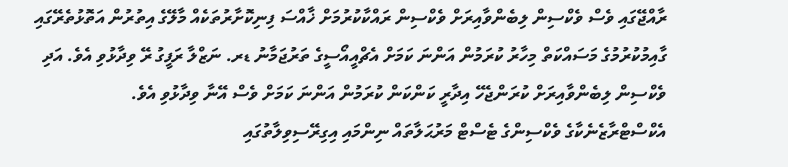ރާއްޖޭގައި ވެސް ވެކްސިން ލިބެންވާއިރަށް ވެކްސިން ރައްކާކުރުމަށް ޚާއްސަ ފިނިކޮށާރުތަކެއް މާލޭގެ އިތުރުން އަތޮޅުތެރޭގައި ގާއިމުކުރުމުގެ މަސައްކަތް މިހާރު ކުރަމުން އަންނަ ކަމަށް އެޗްއީއޯސީގެ ތަރުޖަމާނު ޑރ. ނަޒްލާ ރަފީގު ރޭ ވިދާޅުވި އެވެ. އަދި ވެކްސިން ލިބެންވާއިރަށް ކުރަންޖެހޭ އިދާރީ ކަންކަން ކުރަމުން އަންނަ ކަމަށް ވެސް އޭނާ ވިދާޅުވި އެވެ.
އެކްސްޓްރާޒެނެކާގެ ވެކްސިންގެ ޓެސްޓް މަރުޙަލާތައް ނިންމައި އިގިރޭސިވިލާތުގައި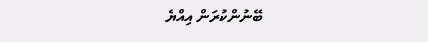ބޭނުންކުރަން އިއްޔެ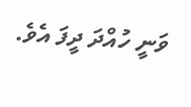ވަނީ ހުއްދަ ދީފަ އެވެ.